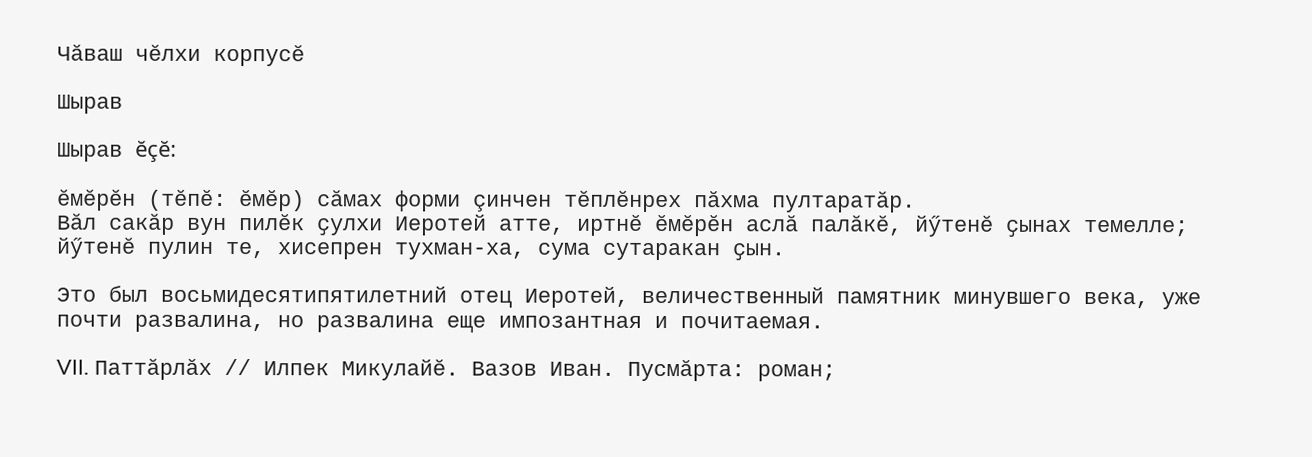Чӑваш чӗлхи корпусӗ

Шырав

Шырав ĕçĕ:

ӗмӗрӗн (тĕпĕ: ӗмӗр) сăмах форми çинчен тĕплĕнрех пăхма пултаратăр.
Вӑл сакӑр вун пилӗк ҫулхи Иеротей атте, иртнӗ ӗмӗрӗн аслӑ палӑкӗ, йӳтенӗ ҫынах темелле; йӳтенӗ пулин те, хисепрен тухман-ха, сума сутаракан ҫын.

Это был восьмидесятипятилетний отец Иеротей, величественный памятник минувшего века, уже почти развалина, но развалина еще импозантная и почитаемая.

VII. Паттӑрлӑх // Илпек Микулайӗ. Вазов Иван. Пусмӑрта: роман;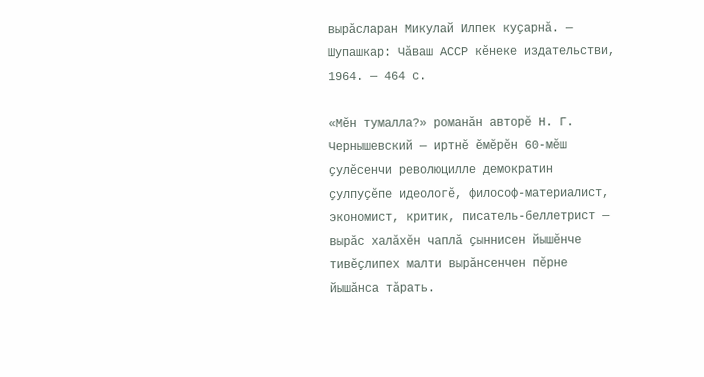вырӑсларан Микулай Илпек куҫарнӑ. — Шупашкар: Чӑваш АССР кӗнеке издательстви, 1964. — 464 с.

«Мӗн тумалла?» романӑн авторӗ Н. Г. Чернышевский — иртнӗ ӗмӗрӗн 60-мӗш ҫулӗсенчи революцилле демократин ҫулпуҫӗпе идеологӗ, философ-материалист, экономист, критик, писатель-беллетрист — вырӑс халӑхӗн чаплӑ ҫыннисен йышӗнче тивӗҫлипех малти вырӑнсенчен пӗрне йышӑнса тӑрать.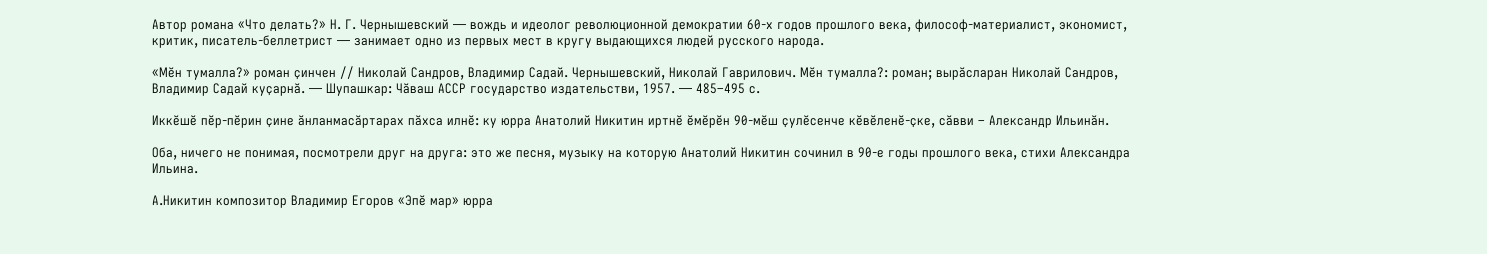Автор романа «Что делать?» Н. Г. Чернышевский — вождь и идеолог революционной демократии 60-х годов прошлого века, философ-материалист, экономист, критик, писатель-беллетрист — занимает одно из первых мест в кругу выдающихся людей русского народа.

«Мӗн тумалла?» роман ҫинчен // Николай Сандров, Владимир Садай. Чернышевский, Николай Гаврилович. Мӗн тумалла?: роман; вырӑсларан Николай Сандров, Владимир Садай куҫарнӑ. — Шупашкар: Чӑваш АССР государство издательстви, 1957. — 485–495 с.

Иккӗшӗ пӗр-пӗрин ҫине ӑнланмасӑртарах пӑхса илнӗ: ку юрра Анатолий Никитин иртнӗ ӗмӗрӗн 90-мӗш ҫулӗсенче кӗвӗленӗ-ҫке, сӑвви – Александр Ильинӑн.

Оба, ничего не понимая, посмотрели друг на друга: это же песня, музыку на которую Анатолий Никитин сочинил в 90-е годы прошлого века, стихи Александра Ильина.

А.Никитин композитор Владимир Егоров «Эпӗ мар» юрра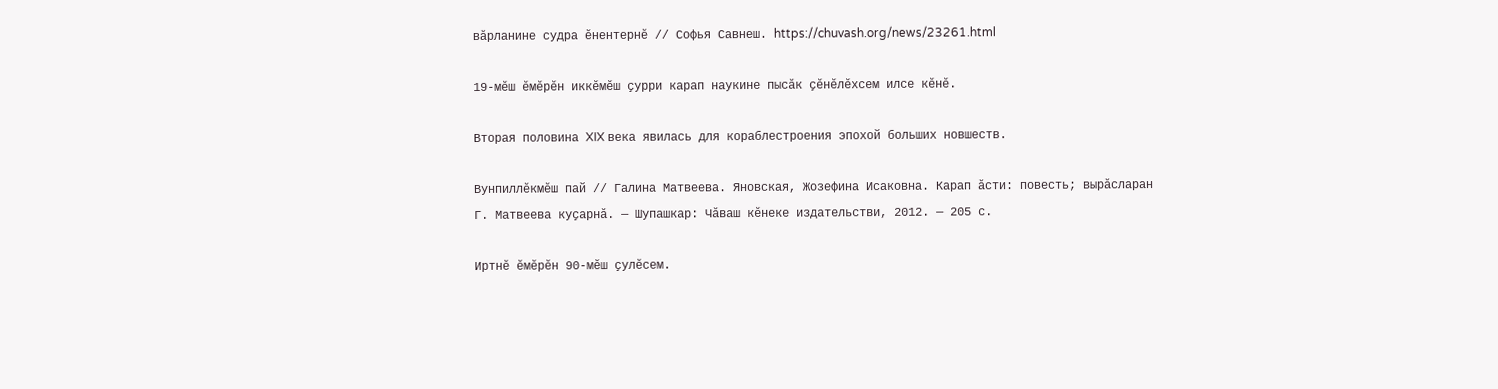вӑрланине судра ӗнентернӗ // Софья Савнеш. https://chuvash.org/news/23261.html

19-мӗш ӗмӗрӗн иккӗмӗш ҫурри карап наукине пысӑк ҫӗнӗлӗхсем илсе кӗнӗ.

Вторая половина XIX века явилась для кораблестроения эпохой больших новшеств.

Вунпиллӗкмӗш пай // Галина Матвеева. Яновская, Жозефина Исаковна. Карап ӑсти: повесть; вырӑсларан Г. Матвеева куҫарнӑ. — Шупашкар: Чӑваш кӗнеке издательстви, 2012. — 205 с.

Иртнӗ ӗмӗрӗн 90-мӗш ҫулӗсем.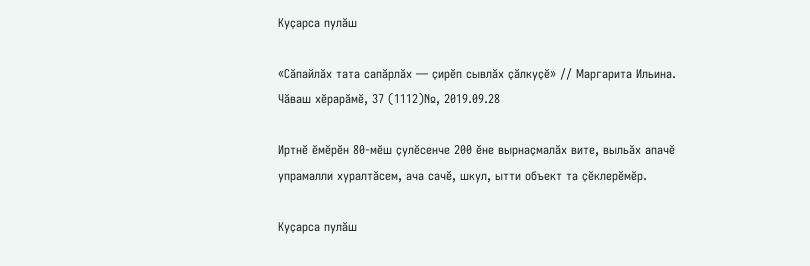Куҫарса пулӑш

«Сӑпайлӑх тата сапӑрлӑх — ҫирӗп сывлӑх ҫӑлкуҫӗ» // Маргарита Ильина. Чӑваш хӗрарӑмӗ, 37 (1112)№, 2019.09.28

Иртнӗ ӗмӗрӗн 80-мӗш ҫулӗсенче 200 ӗне вырнаҫмалӑх вите, выльӑх апачӗ упрамалли хуралтӑсем, ача сачӗ, шкул, ытти объект та ҫӗклерӗмӗр.

Куҫарса пулӑш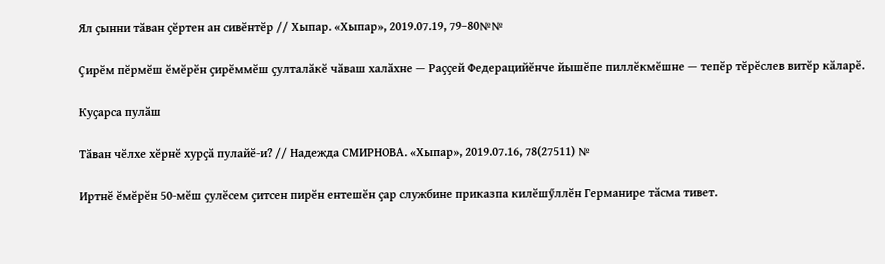Ял ҫынни тӑван ҫӗртен ан сивӗнтӗр // Хыпар. «Хыпар», 2019.07.19, 79–80№№

Ҫирӗм пӗрмӗш ӗмӗрӗн ҫирӗммӗш ҫулталӑкӗ чӑваш халӑхне — Раҫҫей Федерацийӗнче йышӗпе пиллӗкмӗшне — тепӗр тӗрӗслев витӗр кӑларӗ.

Куҫарса пулӑш

Тӑван чӗлхе хӗрнӗ хурҫӑ пулайӗ-и? // Надежда СМИРНОВА. «Хыпар», 2019.07.16, 78(27511) №

Иртнӗ ӗмӗрӗн 50-мӗш ҫулӗсем ҫитсен пирӗн ентешӗн ҫар службине приказпа килӗшӳллӗн Германире тӑсма тивет.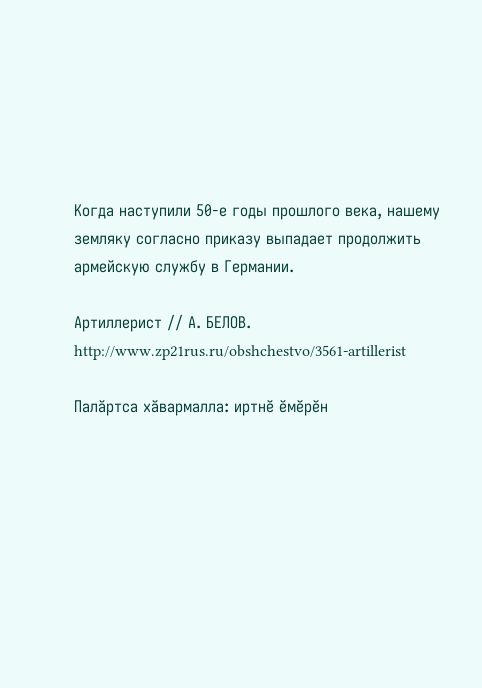Когда наступили 50-е годы прошлого века, нашему земляку согласно приказу выпадает продолжить армейскую службу в Германии.

Артиллерист // А. БЕЛОВ. http://www.zp21rus.ru/obshchestvo/3561-artillerist

Палӑртса хӑвармалла: иртнӗ ӗмӗрӗн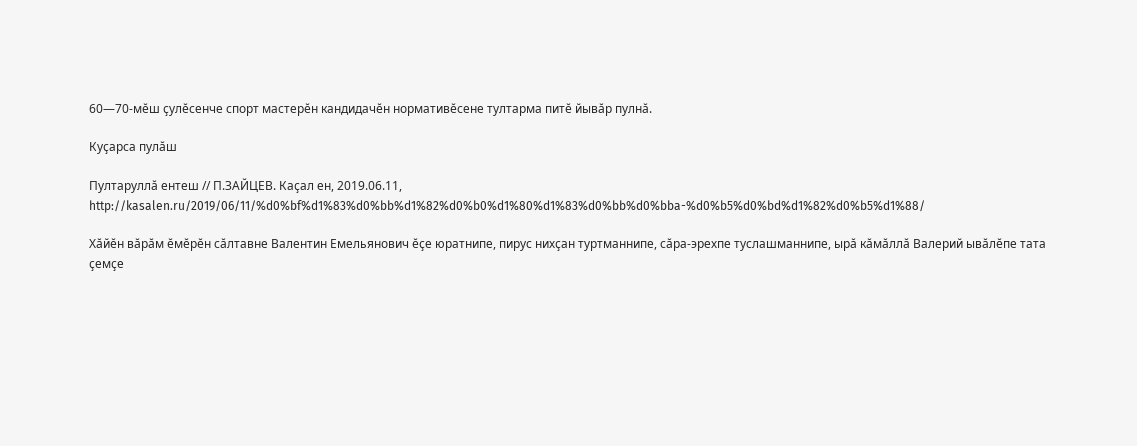60—70-мӗш ҫулӗсенче спорт мастерӗн кандидачӗн нормативӗсене тултарма питӗ йывӑр пулнӑ.

Куҫарса пулӑш

Пултаруллӑ ентеш // П.ЗАЙЦЕВ. Каҫал ен, 2019.06.11, http://kasalen.ru/2019/06/11/%d0%bf%d1%83%d0%bb%d1%82%d0%b0%d1%80%d1%83%d0%bb%d0%bba-%d0%b5%d0%bd%d1%82%d0%b5%d1%88/

Хӑйӗн вӑрӑм ӗмӗрӗн сӑлтавне Валентин Емельянович ӗҫе юратнипе, пирус нихҫан туртманнипе, сӑра-эрехпе туслашманнипе, ырӑ кӑмӑллӑ Валерий ывӑлӗпе тата ҫемҫе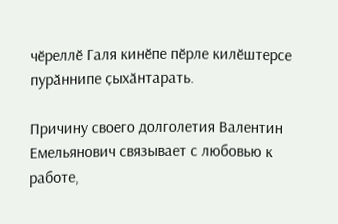чӗреллӗ Галя кинӗпе пӗрле килӗштерсе пурӑннипе ҫыхӑнтарать.

Причину своего долголетия Валентин Емельянович связывает с любовью к работе,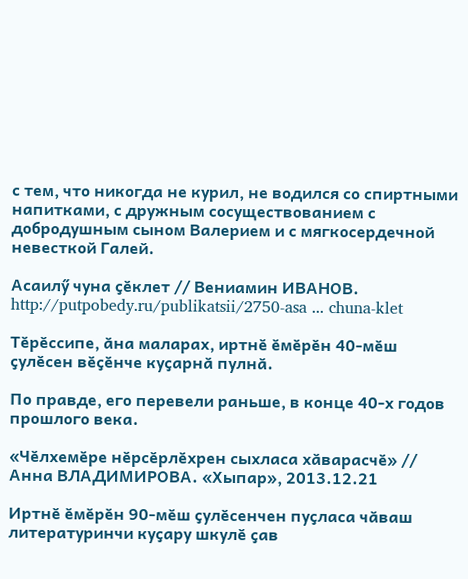с тем, что никогда не курил, не водился со спиртными напитками, с дружным сосуществованием с добродушным сыном Валерием и с мягкосердечной невесткой Галей.

Асаилӳ чуна ҫӗклет // Вениамин ИВАНОВ. http://putpobedy.ru/publikatsii/2750-asa ... chuna-klet

Тӗрӗссипе, ӑна маларах, иртнӗ ӗмӗрӗн 40-мӗш ҫулӗсен вӗҫӗнче куҫарнӑ пулнӑ.

По правде, его перевели раньше, в конце 40-х годов прошлого века.

«Чӗлхемӗре нӗрсӗрлӗхрен сыхласа хӑварасчӗ» // Анна ВЛАДИМИРОВА. «Хыпар», 2013.12.21

Иртнӗ ӗмӗрӗн 90-мӗш ҫулӗсенчен пуҫласа чӑваш литературинчи куҫару шкулӗ ҫав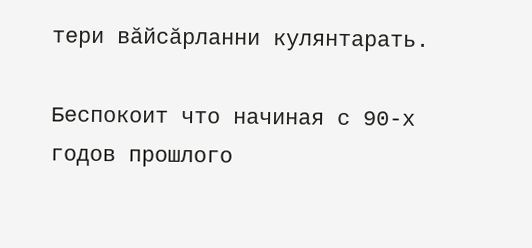тери вӑйсӑрланни кулянтарать.

Беспокоит что начиная с 90-х годов прошлого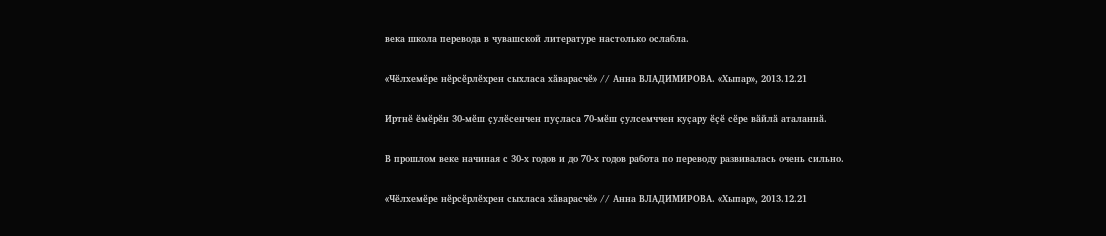века школа перевода в чувашской литературе настолько ослабла.

«Чӗлхемӗре нӗрсӗрлӗхрен сыхласа хӑварасчӗ» // Анна ВЛАДИМИРОВА. «Хыпар», 2013.12.21

Иртнӗ ӗмӗрӗн 30-мӗш ҫулӗсенчен пуҫласа 70-мӗш ҫулсемччен куҫару ӗҫӗ сӗре вӑйлӑ аталаннӑ.

В прошлом веке начиная с 30-х годов и до 70-х годов работа по переводу развивалась очень сильно.

«Чӗлхемӗре нӗрсӗрлӗхрен сыхласа хӑварасчӗ» // Анна ВЛАДИМИРОВА. «Хыпар», 2013.12.21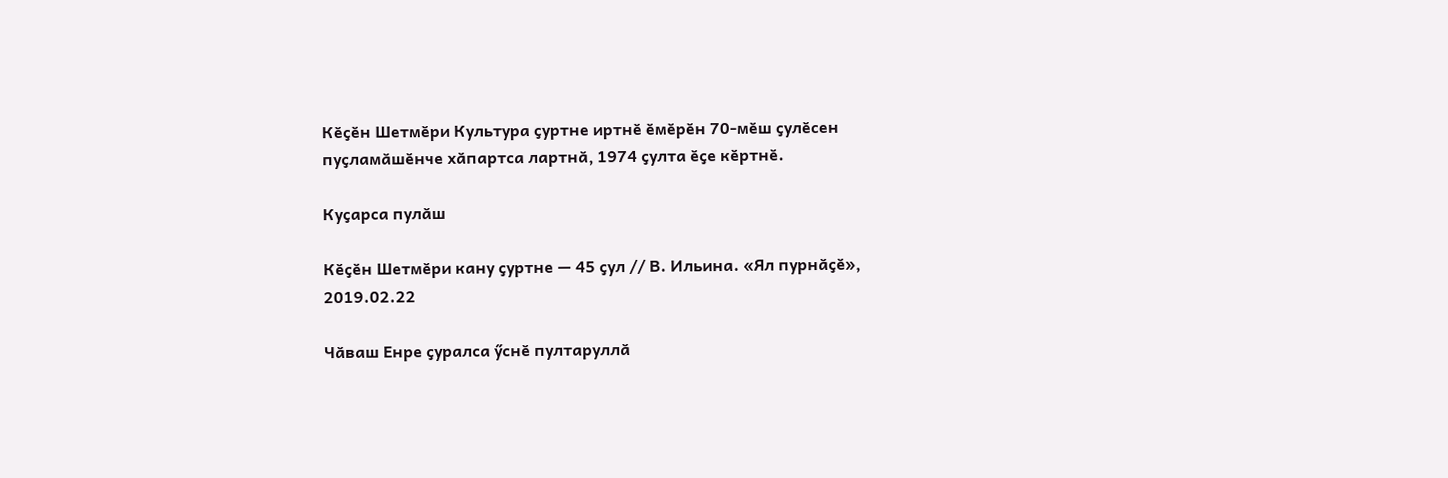Кӗҫӗн Шетмӗри Культура ҫуртне иртнӗ ӗмӗрӗн 70-мӗш ҫулӗсен пуҫламӑшӗнче хӑпартса лартнӑ, 1974 ҫулта ӗҫе кӗртнӗ.

Куҫарса пулӑш

Кӗҫӗн Шетмӗри кану ҫуртне — 45 ҫул // В. Ильина. «Ял пурнӑҫӗ», 2019.02.22

Чӑваш Енре ҫуралса ӳснӗ пултаруллӑ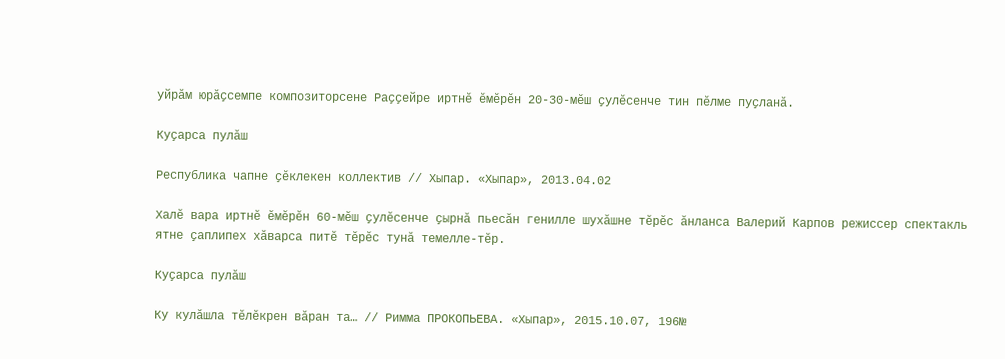уйрӑм юрӑҫсемпе композиторсене Раҫҫейре иртнӗ ӗмӗрӗн 20-30-мӗш ҫулӗсенче тин пӗлме пуҫланӑ.

Куҫарса пулӑш

Республика чапне ҫӗклекен коллектив // Хыпар. «Хыпар», 2013.04.02

Халӗ вара иртнӗ ӗмӗрӗн 60-мӗш ҫулӗсенче ҫырнӑ пьесӑн генилле шухӑшне тӗрӗс ӑнланса Валерий Карпов режиссер спектакль ятне ҫаплипех хӑварса питӗ тӗрӗс тунӑ темелле-тӗр.

Куҫарса пулӑш

Ку кулӑшла тӗлӗкрен вӑран та… // Римма ПРОКОПЬЕВА. «Хыпар», 2015.10.07, 196№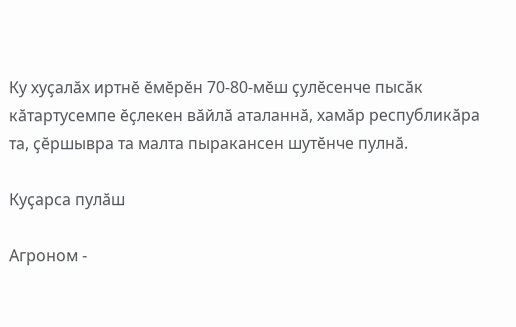Ку хуҫалӑх иртнӗ ӗмӗрӗн 70-80-мӗш ҫулӗсенче пысӑк кӑтартусемпе ӗҫлекен вӑйлӑ аталаннӑ, хамӑр республикӑра та, ҫӗршывра та малта пыракансен шутӗнче пулнӑ.

Куҫарса пулӑш

Агроном -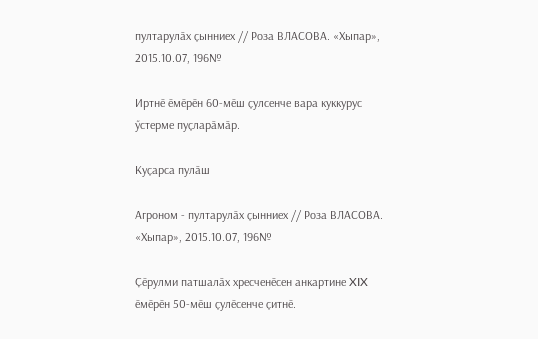пултарулӑх ҫынниех // Роза ВЛАСОВА. «Хыпар», 2015.10.07, 196№

Иртнӗ ӗмӗрӗн 60-мӗш ҫулсенче вара куккурус ӳстерме пуҫларӑмӑр.

Куҫарса пулӑш

Агроном - пултарулӑх ҫынниех // Роза ВЛАСОВА. «Хыпар», 2015.10.07, 196№

Ҫӗрулми патшалӑх хресченӗсен анкартине XIX ӗмӗрӗн 50-мӗш ҫулӗсенче ҫитнӗ.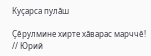Куҫарса пулӑш

Ҫӗрулмине хирте хӑварас марччӗ! // Юрий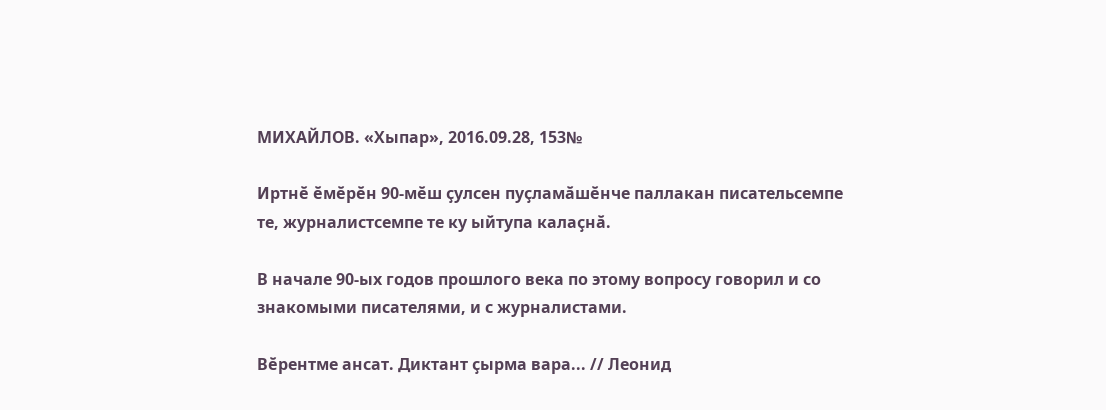МИХАЙЛОВ. «Хыпар», 2016.09.28, 153№

Иртнӗ ӗмӗрӗн 90-мӗш ҫулсен пуҫламӑшӗнче паллакан писательсемпе те, журналистсемпе те ку ыйтупа калаҫнӑ.

В начале 90-ых годов прошлого века по этому вопросу говорил и со знакомыми писателями, и с журналистами.

Вӗрентме ансат. Диктант ҫырма вара... // Леонид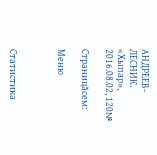АНДРЕЕВ-ЛЕСНИК. «Хыпар», 2016.08.02, 120№

Страницăсем:

Меню



Статистика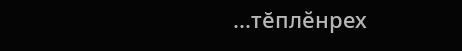...тĕплӗнрех